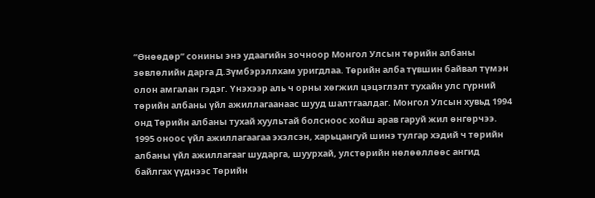“Өнөөдөр” сонины энэ удаагийн зочноор Монгол Улсын төрийн албаны зөвлөлийн дарга Д.Зүмбэрэллхам уригдлаа. Төрийн алба түвшин байвал түмэн олон амгалан гэдэг. Үнэхээр аль ч орны хөгжил цэцэглэлт тухайн улс гүрний төрийн албаны үйл ажиллагаанаас шууд шалтгаалдаг. Монгол Улсын хувьд 1994 онд Төрийн албаны тухай хуультай болсноос хойш арав гаруй жил өнгөрчээ.
1995 оноос үйл ажиллагаагаа эхэлсэн, харьцангуй шинэ тулгар хэдий ч төрийн албаны үйл ажиллагааг шударга, шуурхай, улстөрийн нөлөөллөөс ангид байлгах үүднээс Төрийн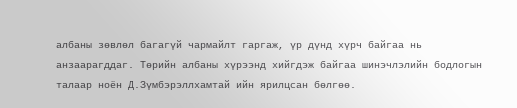албаны зөвлөл багагүй чармайлт гаргаж, үр дүнд хүрч байгаа нь анзаарагддаг. Төрийн албаны хүрээнд хийгдэж байгаа шинэчлэлийн бодлогын талаар ноён Д.Зүмбэрэллхамтай ийн ярилцсан бөлгөө.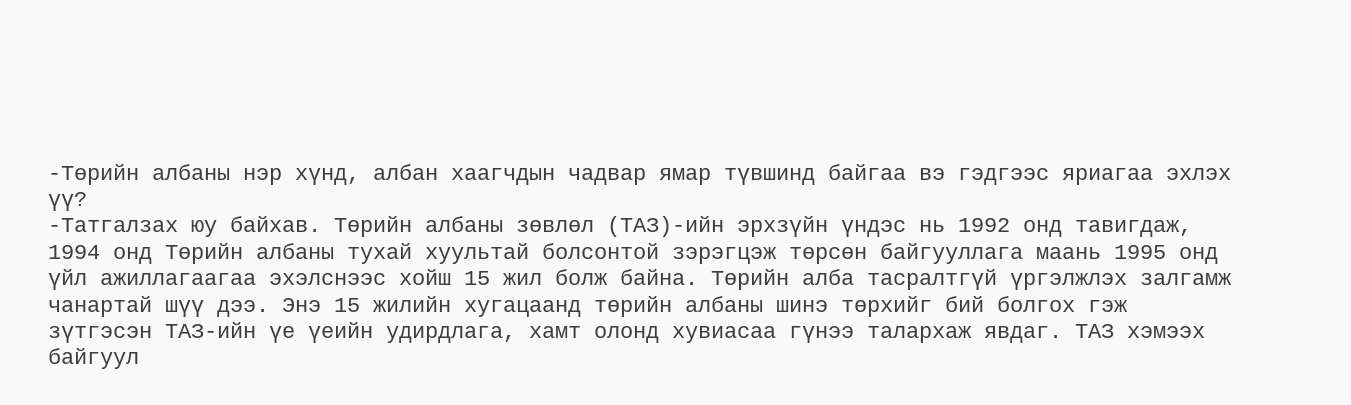-Төрийн албаны нэр хүнд, албан хаагчдын чадвар ямар түвшинд байгаа вэ гэдгээс яриагаа эхлэх үү?
-Татгалзах юу байхав. Төрийн албаны зөвлөл (ТАЗ)-ийн эрхзүйн үндэс нь 1992 онд тавигдаж, 1994 онд Төрийн албаны тухай хуультай болсонтой зэрэгцэж төрсөн байгууллага маань 1995 онд үйл ажиллагаагаа эхэлснээс хойш 15 жил болж байна. Төрийн алба тасралтгүй үргэлжлэх залгамж чанартай шүү дээ. Энэ 15 жилийн хугацаанд төрийн албаны шинэ төрхийг бий болгох гэж зүтгэсэн ТАЗ-ийн үе үеийн удирдлага, хамт олонд хувиасаа гүнээ талархаж явдаг. ТАЗ хэмээх байгуул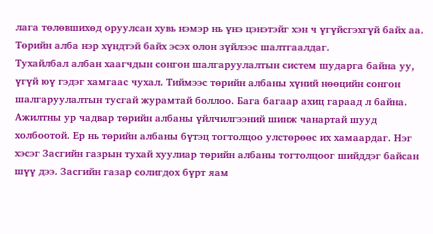лага төлөвшихөд оруулсан хувь нэмэр нь үнэ цэнэтэйг хэн ч үгүйсгэхгүй байх аа. Төрийн алба нэр хүндтэй байх эсэх олон зүйлээс шалтгаалдаг.
Тухайлбал албан хаагчдын сонгон шалгаруулалтын систем шударга байна уу, үгүй юү гэдэг хамгаас чухал. Тиймээс төрийн албаны хүний нөөцийн сонгон шалгаруулалтын тусгай журамтай боллоо. Бага багаар ахиц гараад л байна. Ажилтны ур чадвар төрийн албаны үйлчилгээний шинж чанартай шууд холбоотой. Ер нь төрийн албаны бүтэц тогтолцоо улстөрөөс их хамаардаг. Нэг хэсэг Засгийн газрын тухай хуулиар төрийн албаны тогтолцоог шийддэг байсан шүү дээ. Засгийн газар солигдох бүрт яам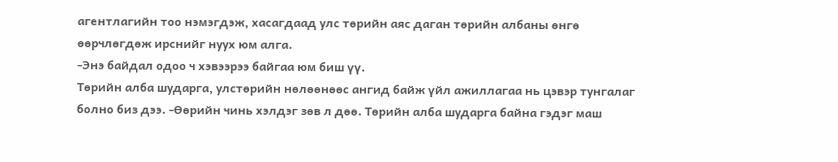агентлагийн тоо нэмэгдэж, хасагдаад улс төрийн аяс даган төрийн албаны өнгө өөрчлөгдөж ирснийг нуух юм алга.
-Энэ байдал одоо ч хэвээрээ байгаа юм биш үү.
Төрийн алба шударга, улстөрийн нөлөөнөөс ангид байж үйл ажиллагаа нь цэвэр тунгалаг болно биз дээ. -Өөрийн чинь хэлдэг зөв л дөө. Төрийн алба шударга байна гэдэг маш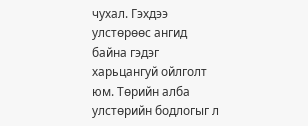чухал. Гэхдээ улстөрөөс ангид байна гэдэг харьцангуй ойлголт юм. Төрийн алба улстөрийн бодлогыг л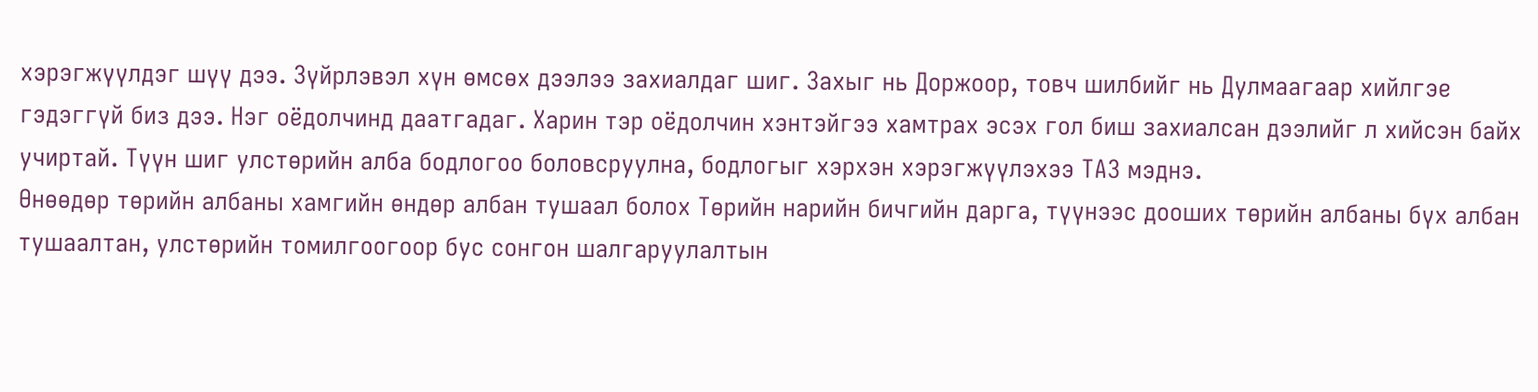хэрэгжүүлдэг шүү дээ. Зүйрлэвэл хүн өмсөх дээлээ захиалдаг шиг. Захыг нь Доржоор, товч шилбийг нь Дулмаагаар хийлгэе гэдэггүй биз дээ. Нэг оёдолчинд даатгадаг. Харин тэр оёдолчин хэнтэйгээ хамтрах эсэх гол биш захиалсан дээлийг л хийсэн байх учиртай. Түүн шиг улстөрийн алба бодлогоо боловсруулна, бодлогыг хэрхэн хэрэгжүүлэхээ ТАЗ мэднэ.
Өнөөдөр төрийн албаны хамгийн өндөр албан тушаал болох Төрийн нарийн бичгийн дарга, түүнээс дооших төрийн албаны бүх албан тушаалтан, улстөрийн томилгоогоор бус сонгон шалгаруулалтын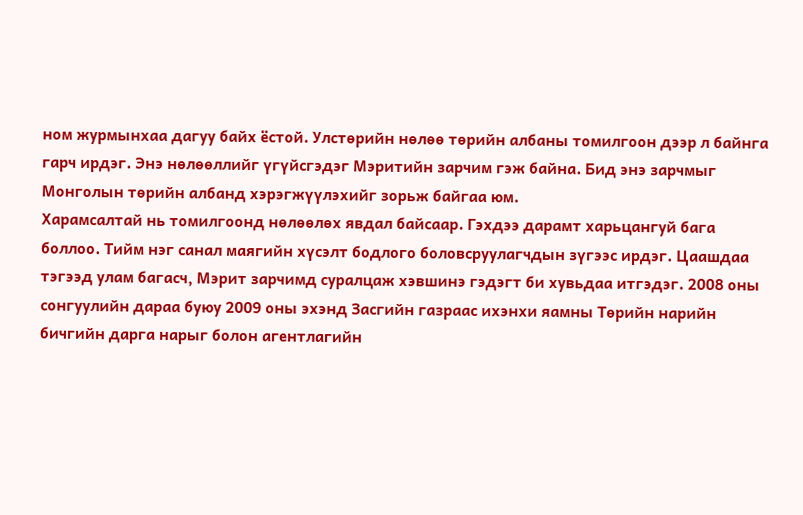ном журмынхаа дагуу байх ёстой. Улстөрийн нөлөө төрийн албаны томилгоон дээр л байнга гарч ирдэг. Энэ нөлөөллийг үгүйсгэдэг Мэритийн зарчим гэж байна. Бид энэ зарчмыг Монголын төрийн албанд хэрэгжүүлэхийг зорьж байгаа юм.
Харамсалтай нь томилгоонд нөлөөлөх явдал байсаар. Гэхдээ дарамт харьцангуй бага боллоо. Тийм нэг санал маягийн хүсэлт бодлого боловсруулагчдын зүгээс ирдэг. Цаашдаа тэгээд улам багасч, Мэрит зарчимд суралцаж хэвшинэ гэдэгт би хувьдаа итгэдэг. 2008 оны сонгуулийн дараа буюу 2009 оны эхэнд Засгийн газраас ихэнхи яамны Төрийн нарийн бичгийн дарга нарыг болон агентлагийн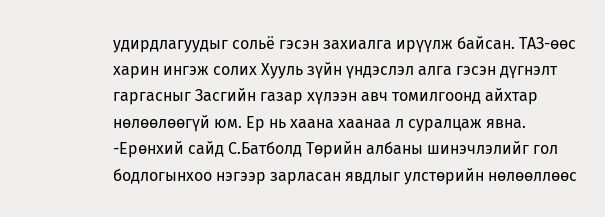удирдлагуудыг сольё гэсэн захиалга ирүүлж байсан. ТАЗ-өөс харин ингэж солих Хууль зүйн үндэслэл алга гэсэн дүгнэлт гаргасныг Засгийн газар хүлээн авч томилгоонд айхтар нөлөөлөөгүй юм. Ер нь хаана хаанаа л суралцаж явна.
-Ерөнхий сайд С.Батболд Төрийн албаны шинэчлэлийг гол бодлогынхоо нэгээр зарласан явдлыг улстөрийн нөлөөллөөс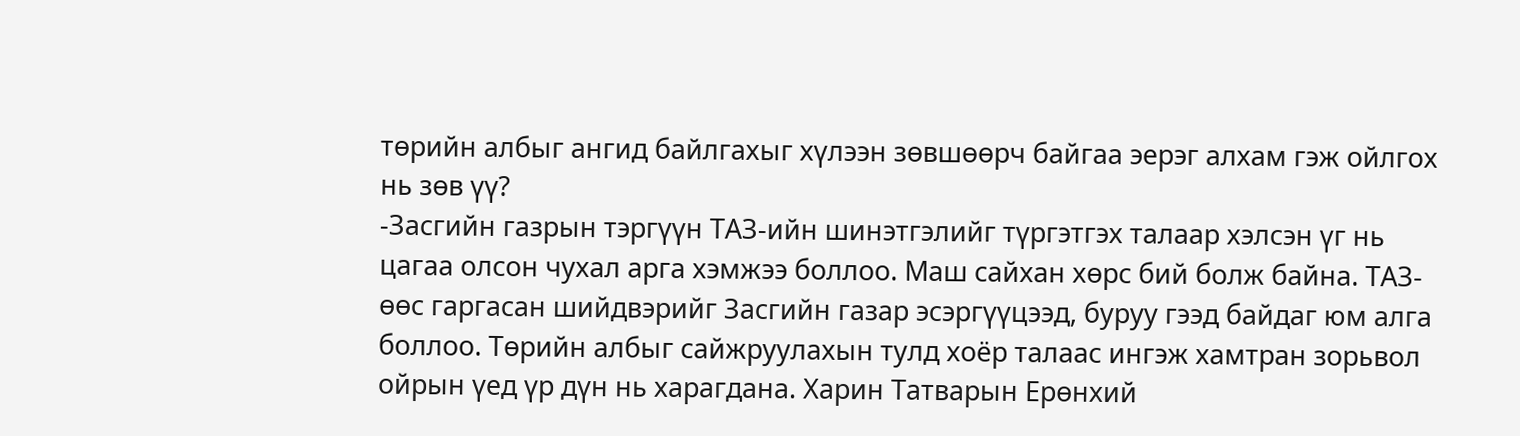төрийн албыг ангид байлгахыг хүлээн зөвшөөрч байгаа эерэг алхам гэж ойлгох нь зөв үү?
-Засгийн газрын тэргүүн ТАЗ-ийн шинэтгэлийг түргэтгэх талаар хэлсэн үг нь цагаа олсон чухал арга хэмжээ боллоо. Маш сайхан хөрс бий болж байна. ТАЗ-өөс гаргасан шийдвэрийг Засгийн газар эсэргүүцээд, буруу гээд байдаг юм алга боллоо. Төрийн албыг сайжруулахын тулд хоёр талаас ингэж хамтран зорьвол ойрын үед үр дүн нь харагдана. Харин Татварын Ерөнхий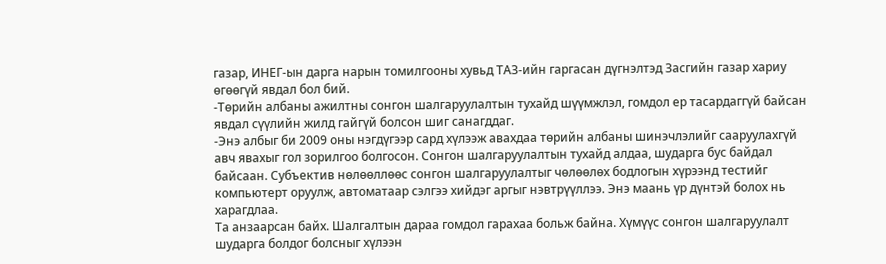газар, ИНЕГ-ын дарга нарын томилгооны хувьд ТАЗ-ийн гаргасан дүгнэлтэд Засгийн газар хариу өгөөгүй явдал бол бий.
-Төрийн албаны ажилтны сонгон шалгаруулалтын тухайд шүүмжлэл, гомдол ер тасардаггүй байсан явдал сүүлийн жилд гайгүй болсон шиг санагддаг.
-Энэ албыг би 2009 оны нэгдүгээр сард хүлээж авахдаа төрийн албаны шинэчлэлийг сааруулахгүй авч явахыг гол зорилгоо болгосон. Сонгон шалгаруулалтын тухайд алдаа, шударга бус байдал байсаан. Субъектив нөлөөллөөс сонгон шалгаруулалтыг чөлөөлөх бодлогын хүрээнд тестийг компьютерт оруулж, автоматаар сэлгээ хийдэг аргыг нэвтрүүллээ. Энэ маань үр дүнтэй болох нь харагдлаа.
Та анзаарсан байх. Шалгалтын дараа гомдол гарахаа больж байна. Хүмүүс сонгон шалгаруулалт шударга болдог болсныг хүлээн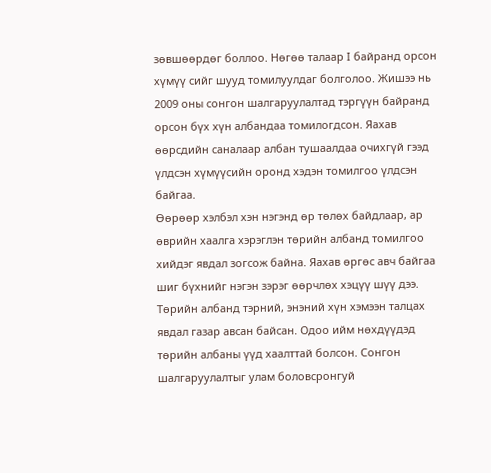зөвшөөрдөг боллоо. Нөгөө талаар I байранд орсон хүмүү сийг шууд томилуулдаг болголоо. Жишээ нь 2009 оны сонгон шалгаруулалтад тэргүүн байранд орсон бүх хүн албандаа томилогдсон. Яахав өөрсдийн саналаар албан тушаалдаа очихгүй гээд үлдсэн хүмүүсийн оронд хэдэн томилгоо үлдсэн байгаа.
Өөрөөр хэлбэл хэн нэгэнд өр төлөх байдлаар, ар өврийн хаалга хэрэглэн төрийн албанд томилгоо хийдэг явдал зогсож байна. Яахав өргөс авч байгаа шиг бүхнийг нэгэн зэрэг өөрчлөх хэцүү шүү дээ. Төрийн албанд тэрний, энэний хүн хэмээн талцах явдал газар авсан байсан. Одоо ийм нөхдүүдэд төрийн албаны үүд хаалттай болсон. Сонгон шалгаруулалтыг улам боловсронгуй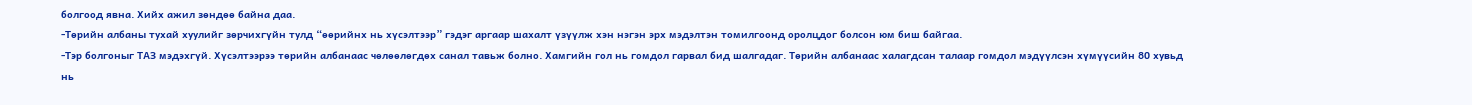болгоод явна. Хийх ажил зөндөө байна даа.
-Төрийн албаны тухай хуулийг зөрчихгүйн тулд “өөрийнх нь хүсэлтээр” гэдэг аргаар шахалт үзүүлж хэн нэгэн эрх мэдэлтэн томилгоонд оролцдог болсон юм биш байгаа.
-Тэр болгоныг ТАЗ мэдэхгүй. Хүсэлтээрээ төрийн албанаас чөлөөлөгдөх санал тавьж болно. Хамгийн гол нь гомдол гарвал бид шалгадаг. Төрийн албанаас халагдсан талаар гомдол мэдүүлсэн хүмүүсийн 80 хувьд нь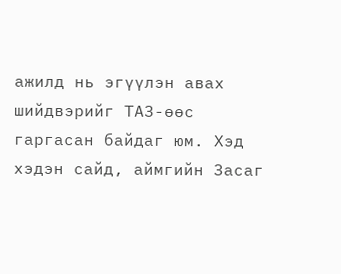ажилд нь эгүүлэн авах шийдвэрийг ТАЗ-өөс гаргасан байдаг юм. Хэд хэдэн сайд, аймгийн Засаг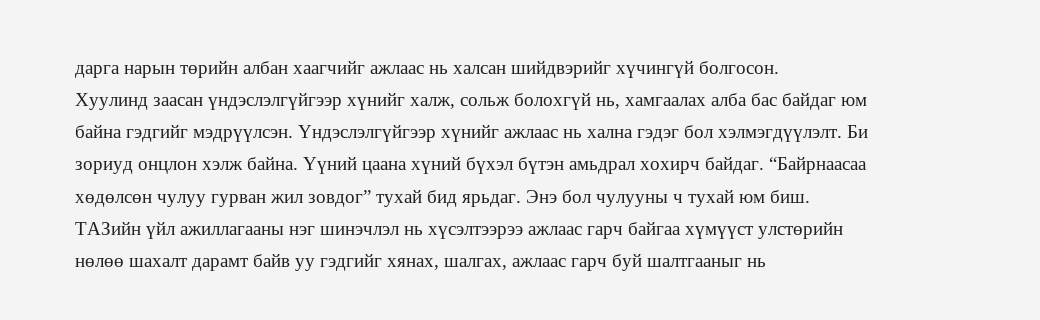дарга нарын төрийн албан хаагчийг ажлаас нь халсан шийдвэрийг хүчингүй болгосон.
Хуулинд заасан үндэслэлгүйгээр хүнийг халж, сольж болохгүй нь, хамгаалах алба бас байдаг юм байна гэдгийг мэдрүүлсэн. Үндэслэлгүйгээр хүнийг ажлаас нь хална гэдэг бол хэлмэгдүүлэлт. Би зориуд онцлон хэлж байна. Үүний цаана хүний бүхэл бүтэн амьдрал хохирч байдаг. “Байрнаасаа хөдөлсөн чулуу гурван жил зовдог” тухай бид ярьдаг. Энэ бол чулууны ч тухай юм биш.
ТАЗийн үйл ажиллагааны нэг шинэчлэл нь хүсэлтээрээ ажлаас гарч байгаа хүмүүст улстөрийн нөлөө шахалт дарамт байв уу гэдгийг хянах, шалгах, ажлаас гарч буй шалтгааныг нь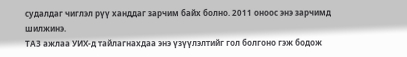судалдаг чиглэл рүү ханддаг зарчим байх болно. 2011 оноос энэ зарчимд шилжинэ.
ТАЗ ажлаа УИХ-д тайлагнахдаа энэ үзүүлэлтийг гол болгоно гэж бодож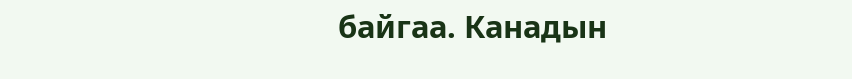байгаа. Канадын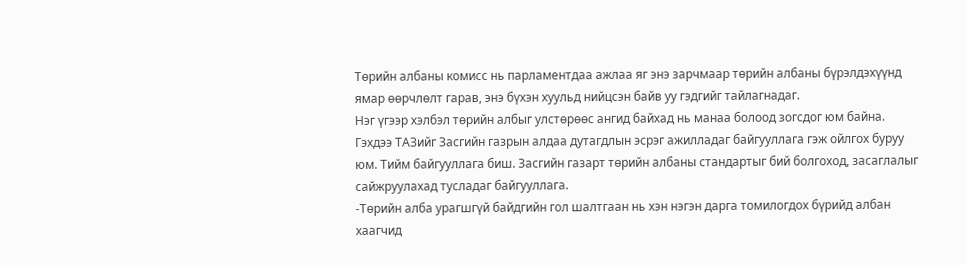Төрийн албаны комисс нь парламентдаа ажлаа яг энэ зарчмаар төрийн албаны бүрэлдэхүүнд ямар өөрчлөлт гарав, энэ бүхэн хуульд нийцсэн байв уу гэдгийг тайлагнадаг.
Нэг үгээр хэлбэл төрийн албыг улстөрөөс ангид байхад нь манаа болоод зогсдог юм байна. Гэхдээ ТАЗийг Засгийн газрын алдаа дутагдлын эсрэг ажилладаг байгууллага гэж ойлгох буруу юм. Тийм байгууллага биш. Засгийн газарт төрийн албаны стандартыг бий болгоход, засаглалыг сайжруулахад тусладаг байгууллага.
-Төрийн алба урагшгүй байдгийн гол шалтгаан нь хэн нэгэн дарга томилогдох бүрийд албан хаагчид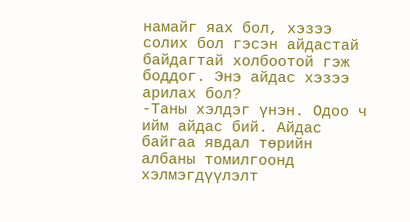намайг яах бол, хэзээ солих бол гэсэн айдастай байдагтай холбоотой гэж боддог. Энэ айдас хэзээ арилах бол?
-Таны хэлдэг үнэн. Одоо ч ийм айдас бий. Айдас байгаа явдал төрийн албаны томилгоонд хэлмэгдүүлэлт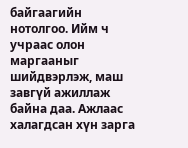байгаагийн нотолгоо. Ийм ч учраас олон маргааныг шийдвэрлэж, маш завгүй ажиллаж байна даа. Ажлаас халагдсан хүн зарга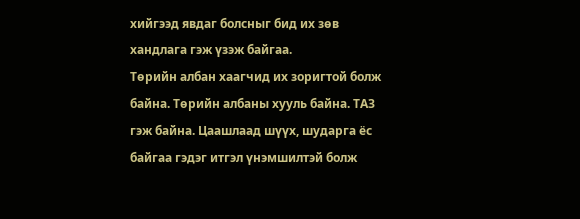хийгээд явдаг болсныг бид их зөв хандлага гэж үзэж байгаа.
Төрийн албан хаагчид их зоригтой болж байна. Төрийн албаны хууль байна. ТАЗ гэж байна. Цаашлаад шүүх, шударга ёс байгаа гэдэг итгэл үнэмшилтэй болж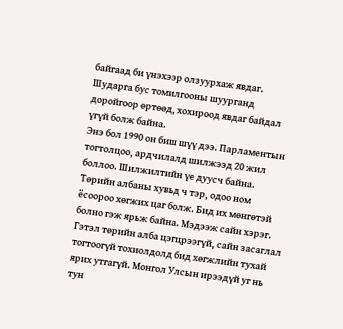байгаад би үнэхээр олзуурхаж явдаг. Шударга бус томилгооны шуурганд доройгоор өртөөд, хохироод явдаг байдал үгүй болж байна.
Энэ бол 1990 он биш шүү дээ. Парламентын тогтолцоо, ардчилалд шилжээд 20 жил боллоо. Шилжилтийн үе дуусч байна. Төрийн албаны хувьд ч тэр, одоо ном ёсоороо хөгжих цаг болж. Бид их мөнгөтэй болно гэж ярьж байна. Мэдээж сайн хэрэг. Гэтэл төрийн алба цэгцрээгүй, сайн засаглал тогтоогүй тохиолдолд бид хөгжлийн тухай ярих утгагүй. Монгол Улсын ирээдүй уг нь тун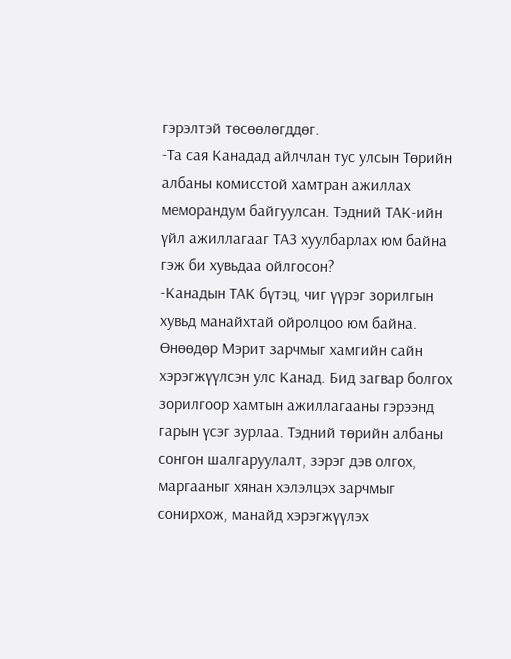гэрэлтэй төсөөлөгддөг.
-Та сая Канадад айлчлан тус улсын Төрийн албаны комисстой хамтран ажиллах меморандум байгуулсан. Тэдний ТАК-ийн үйл ажиллагааг ТАЗ хуулбарлах юм байна гэж би хувьдаа ойлгосон?
-Канадын ТАК бүтэц, чиг үүрэг зорилгын хувьд манайхтай ойролцоо юм байна. Өнөөдөр Мэрит зарчмыг хамгийн сайн хэрэгжүүлсэн улс Канад. Бид загвар болгох зорилгоор хамтын ажиллагааны гэрээнд гарын үсэг зурлаа. Тэдний төрийн албаны сонгон шалгаруулалт, зэрэг дэв олгох, маргааныг хянан хэлэлцэх зарчмыг сонирхож, манайд хэрэгжүүлэх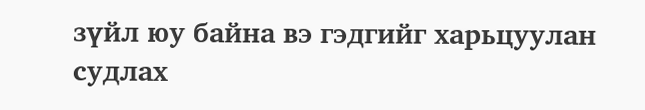зүйл юу байна вэ гэдгийг харьцуулан судлах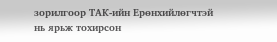зорилгоор ТАК-ийн Ерөнхийлөгчтэй нь ярьж тохирсон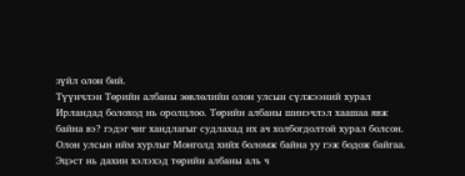зүйл олон бий.
Түүнчлэн Төрийн албаны зөвлөлийн олон улсын сүлжээний хурал Ирландад болоход нь оролцлоо. Төрийн албаны шинэчлэл хаашаа явж байна вэ? гэдэг чиг хандлагыг судлахад их ач холбогдолтой хурал болсон. Олон улсын ийм хурлыг Монголд хийх боломж байна уу гэж бодож байгаа. Эцэст нь дахин хэлэхэд төрийн албаны аль ч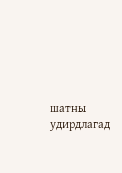шатны удирдлагад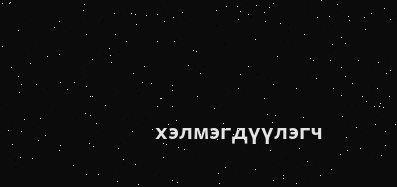хэлмэгдүүлэгч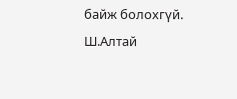байж болохгүй.
Ш.Алтай